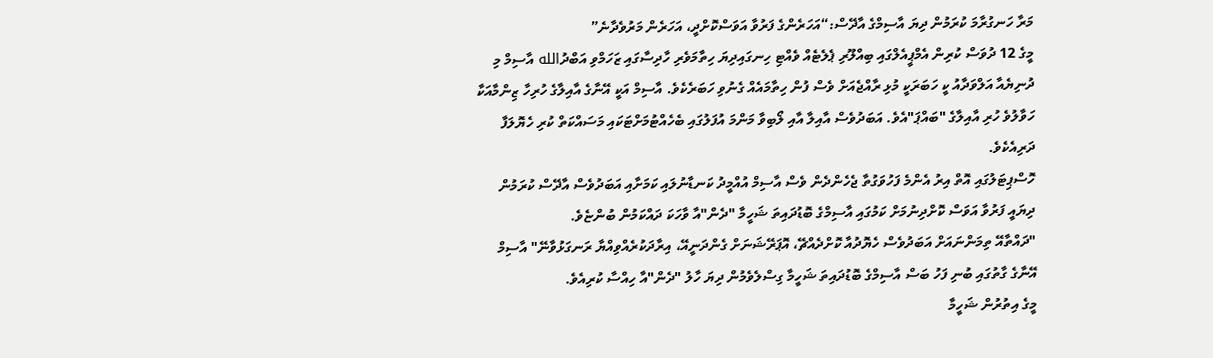މަރާ ހަނގުރާމަ ކުރަމުން ދިޔަ އާސިމްގެ އާދޭސް:“އަހަރެންގެ ފަރުވާ އަވަސްކޮށްދީ، އަހަރެން މަރުވެދާނެ”
މީގެ 12 ދުވަސް ކުރިން އެމްޕީއެލްގައި ބިއްލޫރި ޕެލެޓެއް ވެއްޓި ހިނގައިދިޔަ ހިތާމަވެރި ހާދިސާގައި ޒަހަމްވި އަބްދުالله އާސިމް މި ދުނިޔެއާ އަލްވަދާއު ކީ ހަބަރަކީ މުޅި ރާއްޖެއަށް ވެސް ފުން ހިތާމައެއް ގެނުވި ހަބަރެކެވެ. އާސިމް އަކީ އޭނާގެ އާއިލާގެ ހުރިހާ ޒިންމާއަކާ ހަވާލުވެ ހުރި އާއިލާގެ "ބައްޕަ"އެވެ. އަބަދުވެސް އާއިލާ އާއި ލޯބިވާ މަންމަ އުފަލުގައި ބެހެއްޓުމަށްޓަކައި މަސައްކަތް ކުރި ހެޔޮލަފާ ދަރިއެކެވެ.
ހޮސްޕިޓަލުގައި އޮތް އިރު އެންމެ ފަހުވަގުތާ ޖެހެންދެން ވެސް އާސިމް އުއްމީދު ކަނޑާނުލައި ކަމަށާއި އަބަދުވެސް އާދޭސް ކުރަމުން ދިޔައީ ފަރުވާ އަވަސް ކޮށްދިނުމަށް ކަމުގައި އާސިމްގެ ބޮޑުދައިތަ ޝަހީމާ "ދެން"އާ ވާހަކަ ދައްކަމުން ބުންޏެވެ.
"ދައްތާއޭ ތިމަންނައަށް އަބަދުވެސް ހެޔޮދުއާ ކޮށްދެއްޗޭ، އޮޕަރޭޝަނަށް ގެންދަނީއޭ، އިރާދަކުރެއްވިއްޔާ ރަނގަޅުވާނޭ" އާސިމް އޭނާގެ ގާތުގައި ބުނި ފަހު ބަސް އާސިމްގެ ބޮޑުދައިތަ ޝަހީމާ ގިސްލެވެމުން ދިޔަ ހާލު "ދެން"އާ ހިއްސާ ކުރިއެވެ.
މީގެ އިތުރުން ޝަހީމާ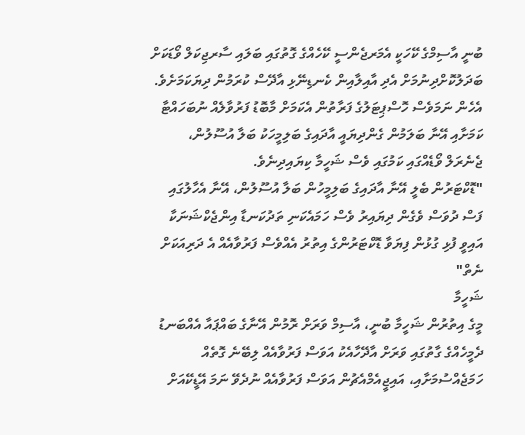ބުނީ އާސިމްގެ ކޭހަކީ އެމަރޖެންސީ ކޭހެއްގެ ގޮތުގައި ބަލައި ސާރޖިކަލް ވޯޑަކަށް ބަދަލުކޮށްދިނުމަށް އެދި އާއިލާއިން ކެނޑިނޭޅި އާދޭސް ކުރަމުން ދިޔަކަމަށެވެ. އެހެން ނަމަވެސް ހޮސްޕިޓަލުގެ ފަރާތުން އެކަމަށް މާބޮޑު ފަރުވާލެއް ނުބަހައްޓާ ކަމަށާއި އޭނާ ބަލަމުން ގެންދިޔައީ އާދައިގެ ބަލިމީހަކު ބަލާ އުސޫލުން، ޖެނެރަލް ވޯޑެއްގައި ކަމުގައި ވެސް ޝަހީމާ ކިޔައިދިނެވެ.
"ޑޮކްޓަރުން ބެލީ އޭނާ އާދައިގެ ބަލިމީހުން ބަލާ އުސޫލުން، އޭނާ އެހާލުގައި ފަސް ދުވަސް ވެގެން ދިޔައިރު ވެސް ހަމައެކަނި ތަދުކަނޑާ އިންޖެކްޝަނަކާ އައިވީ ފުޅި ގުޅުން ފިޔަވާ ޑޮކްޓަރުންގެ އިތުރު އެއްވެސް ފަރުވާއެއް އެ ދަރިއަކަށް ނެތް"
ޝަހީމާ
މީގެ އިތުރުން ޝަހީމާ ބުނީ، އާސިމް ވަރަށް ރޮމުން އޭނާގެ ބައްޕައާ އެއްބަނޑު ދެމީހެއްގެ ގާތުގައި ވަރަށް އާދޭހާއެކު އަވަސް ފަރުވާއެއް ލިބޭނެ ގޮތެއް ހަމަޖެއްސުމަށާއި، އައިޖީއެމްއެޗުން އަވަސް ފަރުވާއެއް ނުދެވޭ ނަމަ އޭޑީކޭއަށް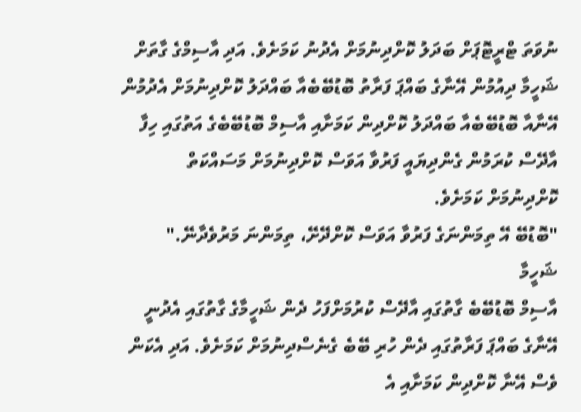ނުވަތަ ޓްރީޓޮޕަށް ބަދަލު ކޮށްދިނުމަށް އެދުނު ކަމަށެވެ. އަދި އާސިމްގެ ގާތަށް ޝަހީމާ ދިއުމުން އޭނާގެ ބައްޕަ ފަރާތު ބޮޑުބޭބެއާ ބައްދަލު ކޮށްދިނުމަށް އެދުމުން އޭނާއާ ބޮޑުބޭބެއާ ބައްދަލު ކޮށްދިން ކަމަށާއި އާސިމް ބޮޑުބޭބެގެ އަތުގައި ހިފާ އާދޭސް ކުރަމުން ގެންދިޔައީ ފަރުވާ އަވަސް ކޮށްދިނުމަށް މަސައްކަތް ކޮށްދިނުމަށް ކަމަށެވެ.
"ބޮޑުބޭ އޭ ތިމަންނަގެ ފަރުވާ އަވަސް ކޮށްދޭށޭ، ތިމަންނަ މަރުވެދާނޭ."
ޝަހީމާ
އާސިމް ބޮޑުބޭބެ ގާތުގައި އާދޭސް ކުރުމަށްފަހު ދެން ޝަހީމާގެ ގާތުގައި އެދުނީ އޭނާގެ ބައްޕަ ފަރާތުގައި ދެން ހުރި ބޭބެ ގެނެސްދިނުމަށް ކަމަށެވެ. އަދި އެކަން ވެސް އޭނާ ކޮށްދިން ކަމަށާއި އެ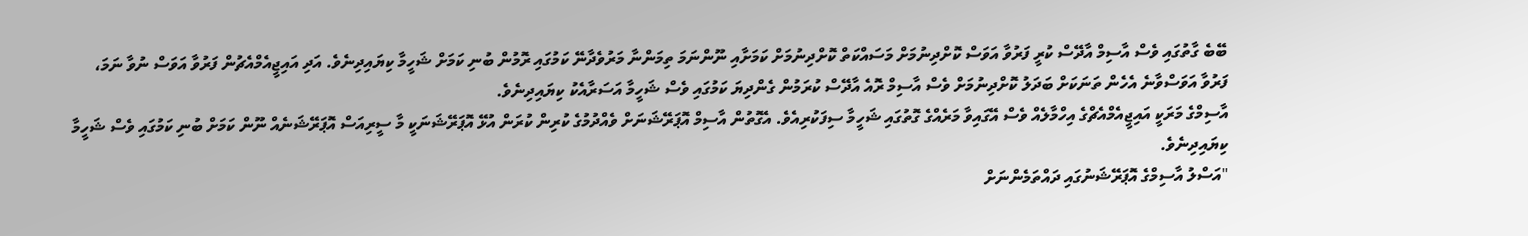ބޭބެ ގާތުގައި ވެސް އާސިމް އާދޭސް ކުރީ ފަރުވާ އަވަސް ކޮށްދިނުމަށް މަސައްކަތް ކޮށްދިނުމަށް ކަމަށާއި ނޫންނަމަ ތިމަންނާ މަރުވެދާނޭ ކަމުގައި ރޮމުން ބުނި ކަމަށް ޝަހީމާ ކިޔައިދިނެވެ. އަދި އައިޖީއެމްއެޗުން ފަރުވާ އަވަސް ނުވާ ނަމަ، ފަރުވާ އަވަސްވާނެ އެހެން ތަނަކަށް ބަދަލު ކޮށްދިނުމަށް ވެސް އާސިމް ރޮއެ އާދޭސް ކުރަމުން ގެންދިޔަ ކަމުގައި ވެސް ޝަހީމާ އަސަރާއެކު ކިޔައިދިނެވެ.
އާސިމްގެ މަރަކީ އައިޖީއެމްއެޗްގެ އިހްމާލެއް ވެސް އޭގައިވާ މަރެއްގެ ގޮތުގައި ޝަހީމާ ސިފަކުރިއެވެ. އެގޮތުން އާސިމް އޮޕަރޭޝަނަށް ވެއްދުމުގެ ކުރިން ކުރަން އުޅޭ އޮޕަރޭޝަނަކީ މާ ސީރިއަސް އޮޕަރޭޝަނެއް ނޫން ކަމަށް ބުނި ކަމުގައި ވެސް ޝަހީމާ ކިޔައިދިނެވެ.
"އަސްލު އާސިމްގެ އޮޕަރޭޝަނުގައި ދައްތަމެންނަށް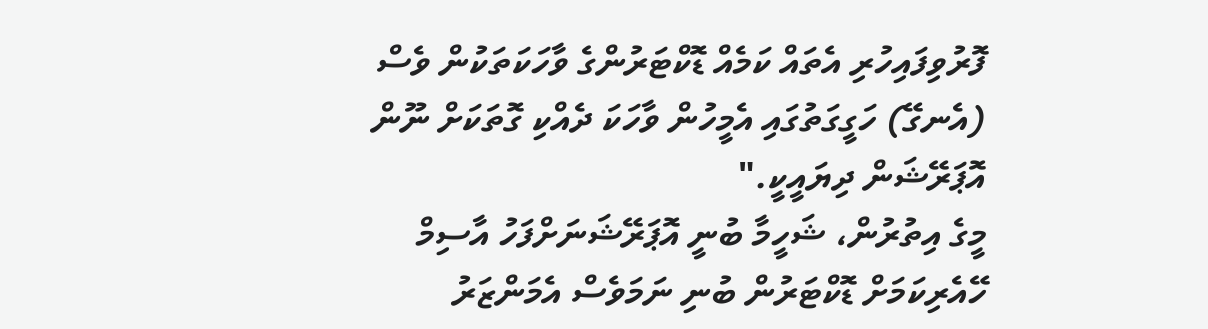ފޮރުވިފައިހުރި އެތައް ކަމެއް ޑޮކްޓަރުންގެ ވާހަކަތަކުން ވެސް (އެނގޭ) ހަގީގަތުގައި އެމީހުން ވާހަކަ ދެއްކި ގޮތަކަށް ނޫން އޮޕަރޭޝަން ދިޔައީކީ."
މީގެ އިތުރުން، ޝަހީމާ ބުނީ އޮޕަރޭޝަނަށްފަހު އާސިމް ހޭއެރިކަމަށް ޑޮކްޓަރުން ބުނި ނަމަވެސް އެމަންޒަރު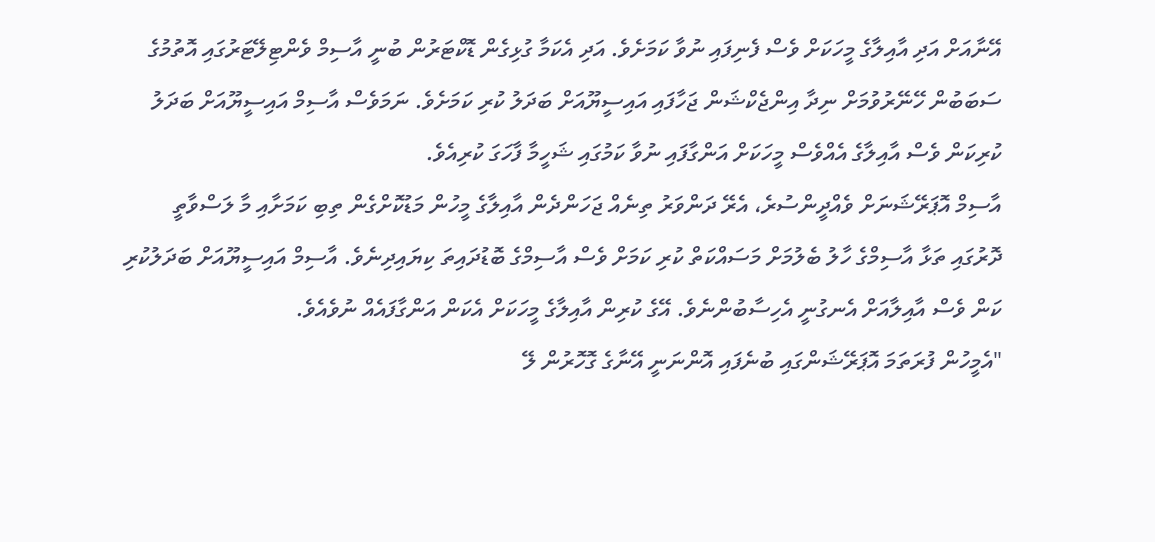އޭނާއަށް އަދި އާއިލާގެ މީހަކަށް ވެސް ފެނިފައި ނުވާ ކަމަށެވެ. އަދި އެކަމާ ގުޅިގެން ޑޮކްޓަރުން ބުނީ އާސިމް ވެންޓިލޭޓަރުގައި އޮތުމުގެ ސަބަބުން ހޭނޭރުވުމަށް ނިދާ އިންޖެކްޝަން ޖަހާފައި އައިސީޔޫއަށް ބަދަލު ކުރި ކަމަށެވެ. ނަމަވެސް އާސިމް އައިސީޔޫއަށް ބަދަލު ކުރިކަން ވެސް އާއިލާގެ އެއްވެސް މީހަކަށް އަންގާފައި ނުވާ ކަމުގައި ޝަހީމާ ފާހަގަ ކުރިއެވެ.
އާސިމް އޮޕަރޭޝަނަށް ވެއްދީންސުރެ، އެރޭ ދަންވަރު ތިނެއް ޖަހަންދެން އާއިލާގެ މީހުން މަޑުކޮށްގެން ތިބި ކަމަށާއި މާ ލަސްވާތީ ދޮރުގައި ތަޅާ އާސިމްގެ ހާލު ބެލުމަށް މަސައްކަތް ކުރި ކަމަށް ވެސް އާސިމްގެ ބޮޑުދައިތަ ކިޔައިދިނެވެ. އާސިމް އައިސީޔޫއަށް ބަދަލުކުރި ކަން ވެސް އާއިލާއަށް އެނގުނީ އެހިސާބުންނެވެ. އޭގެ ކުރިން އާއިލާގެ މީހަކަށް އެކަން އަންގާފައެއް ނުވެއެވެ.
"އެމީހުން ފުރަތަމަ އޮޕަރޭޝަންގައި ބުނެފައި އޮންނަނީ އޭނާގެ ގޮހޮރުން ލޭ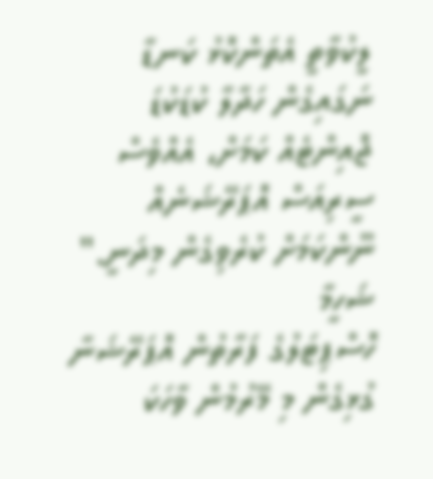ލީކުވާތީ އެތަންކޮޅު ކަނޑާ ނަގައިގެން ހަދާލާ ކުޑަކުޑަ ޖޮއިންޓެއް ކަމަށް، އެއްވެސް ސީރިއަސް އޮޕަރޭޝަނެއް ނޫންކަމަށް ކުރެވިގެން މިދަނީ."
ޝަހީމާ
ހޮސްޕިޓަލުގެ ފަރާތުން އޮޕަރޭޝަނާ ގުޅިގެން މި މޭރުމުން ވާހަކަ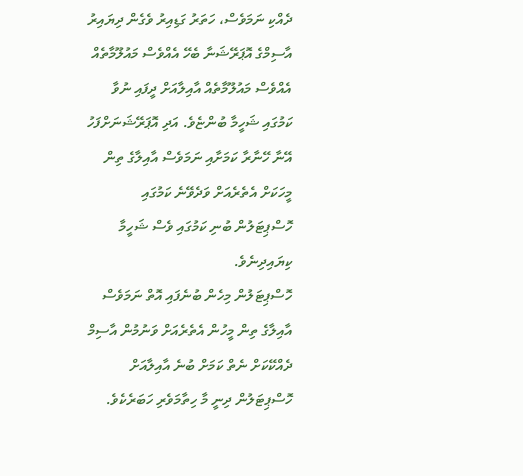ދެއްކި ނަމަވެސް، ހަތަރު ގަޑިއިރު ވެގެން ދިޔައިރު އާސިމްގެ އޮޕަރޭޝަނާ ބެހޭ އެއްވެސް މައުލޫމާތެއް އެއްވެސް މައުލޫމާތެއް އާއިލާއަށް ދީފައި ނުވާ ކަމުގައި ޝަހީމާ ބުންޏެވެ. އަދި އޮޕަރޭޝަނަށްފަހު އޭނާ ހޭނާރާ ކަމަށާއި ނަމަވެސް އާއިލާގެ ތިން މީހަކަށް އެތެރެއަށް ވަދެވޭނެ ކަމުގައި ހޮސްޕިޓަލުން ބުނި ކަމުގައި ވެސް ޝަހީމާ ކިޔައިދިނެވެ.
ހޮސްޕިޓަލުން މިހެން ބުނެފައި އޮތް ނަމަވެސް އާއިލާގެ ތިން މީހުން އެތެރެއަށް ވަނުމުން އާސިމް ދެއްކޭކަށް ނެތް ކަމަށް ބުނެ އާއިލާއަށް ހޮސްޕިޓަލުން ދިނީ މާ ހިތާމަވެރި ހަބަރެކެވެ.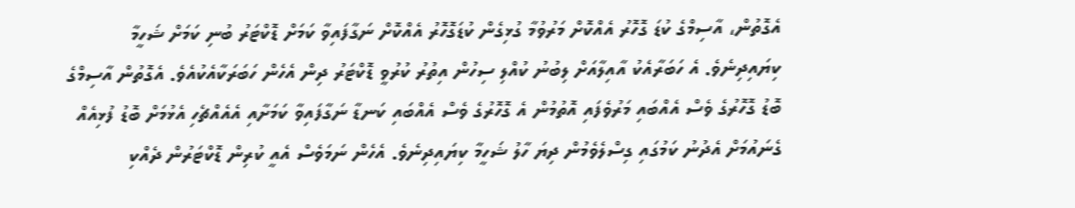އެގޮތުން، އާސިމްގެ ކުޑަ ގޮހޮރު އެއްކޮށް މަރުވުމާ ގުޅިގެން ކުޑަގޮހޮރު އެއްކޮށް ނަގާފައިވާ ކަމަށް ޑޮކްޓަރު ބުނި ކަމަށް ޝަހީމާ ކިޔައިދިނެވެ. އެ ހަބަރާއެކު އާއިލާއަށް ލިބުނު ކުއްލި ސިހުން އިތުރު ކުރުވީ ޑޮކްޓަރު ދިން އެހެން ހަބަރަކާއެކުއެވެ. އެގޮތުން އާސިމްގެ ބޮޑު ގޮހޮރުގެ ވެސް އެއްބައި މަރުވެފައި އޮތުމުން އެ ގޮހޮރުގެ ވެސް އެއްބައި ކަނޑާ ނަގާފައިވާ ކަމަށާއި އެއެއްޗެހި އެޅުމަށް ބޮޑު ފުޅިއެއް ގެނައުމަށް އެދުނު ކަމުގައި ގިސްލެވެމުން ދިޔަ ހާލު ޝަހީމާ ކިޔައިދިނެވެ. އެހެން ނަމަވެސް އެއީ ކުރިން ޑޮކްޓަރުން ދެއްކި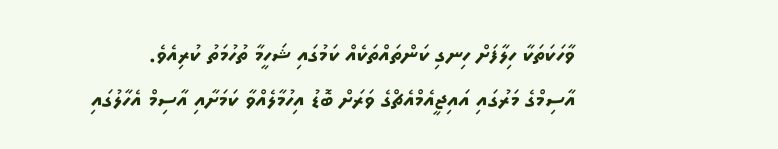ވާހަކަތަކާ ހިލާފަށް ހިނގި ކަންތައްތަކެއް ކަމުގައި ޝަހީމާ ތުހުމަތު ކުރިއެވެ.
އާސިމްގެ މަރުގައި އައިޖީއެމްއެޗްގެ ވަރަށް ބޮޑު އިހުމާލެއްވާ ކަމަށާއި އާސިމް އެހާލުގައި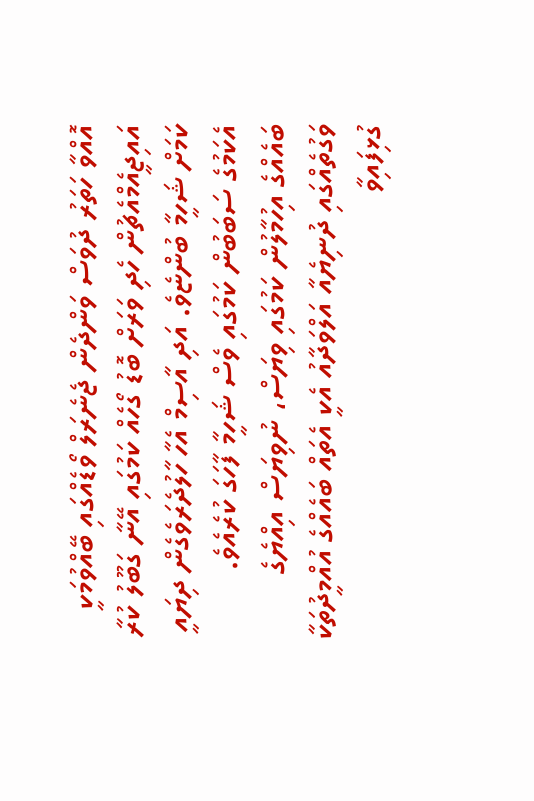އޮއްވާ ހަތަރު ދުވަސް ވަންދެން ޖެނެރަލް ވޯޑެއްގައި ބޭއްވުމަކީ އައިޖީއެމްއެޗުން ހެދި ވަރަށް ބޮޑު ގޯހެއް ކަމުގައި އޭނާ ގަބޫލު ކުރާ ކަމަށް ޝަހީމާ ބުންޏެވެ. އަދި އާސިމް އެހާ ހާލުދެރަވެގެން ދިޔައީ އެކަމުގެ ސަބަބުން ކަމުގައި ވެސް ޝަހީމާ ފާހަގަ ކުރެއެވެ.
ބައެއްގެ އިހުމާލުން ކަމުގައި ވިޔަސް، ނުވިޔަސް އިއްޔެގެ ވަގުތެއްގައި ދުނިޔެއާ އަލްވަދާއު އެކީ އެތައް ބައެއްގެ އުއްމީދުތަކާ ގުޅިފައިވާ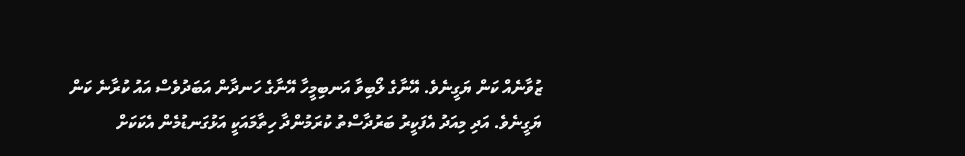ޒުވާނެއް ކަން ޔަގީނެވެ. އޭނާގެ ލޯބިވާ އަނބިމީހާ އޭނާގެ ހަނދާން އަބަދުވެސް އައު ކުރާނެ ކަން ޔަގީނެވެ. އަދި މިއަދު އެފަކީރު ބަރުދާސްތު ކުރަމުންދާ ހިތާމައަކީ އަޅުގަނޑުމެން އެކަކަށް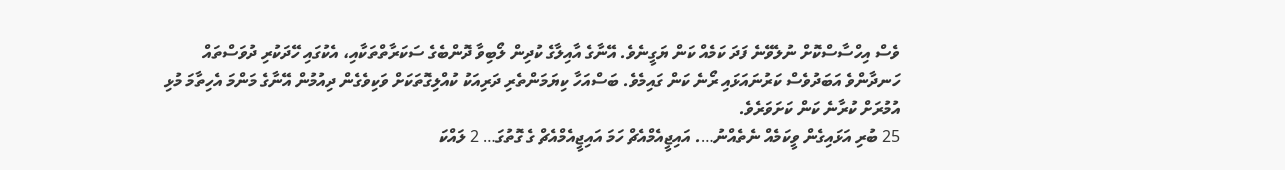ވެސް އިހްސާސްކޮށް ނުލެވޭނެ ފަދަ ކަމެއް ކަން ޔަގީނެވެ. އޭނާގެ އާއިލާގެ ކުދިން ލޯބިވާ ދޮންބެގެ ސަކަރާތްތަކާއި، އެކުގައި ހޭދަކުރި ދުވަސްތައް ހަނދާންވެ އަބަދުވެސް ކަރުނައަޅައި ރޯނެ ކަން ގައިމެވެ. ބަސްއަހާ ކިޔަމަންތެރި ދަރިއަކު ކުއްލިގޮތަކަށް ވަކިވެގެން ދިއުމުން އޭނާގެ މަންމަ އެހިތާމަ މުޅި އުމުރަށް ކުރާނެ ކަން ކަށަވަރެވެ.
25 ބުރި އަޅައިގެން ވީކަމެއް ނެތެއްނު…. އައިޖީއެމްއެޗް ހަމަ އައިޖީއެމްއެޗް ގެ ގޮތުގަ… 2 ލައްކަ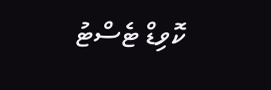ކޮވިޑް ޓެސްޓު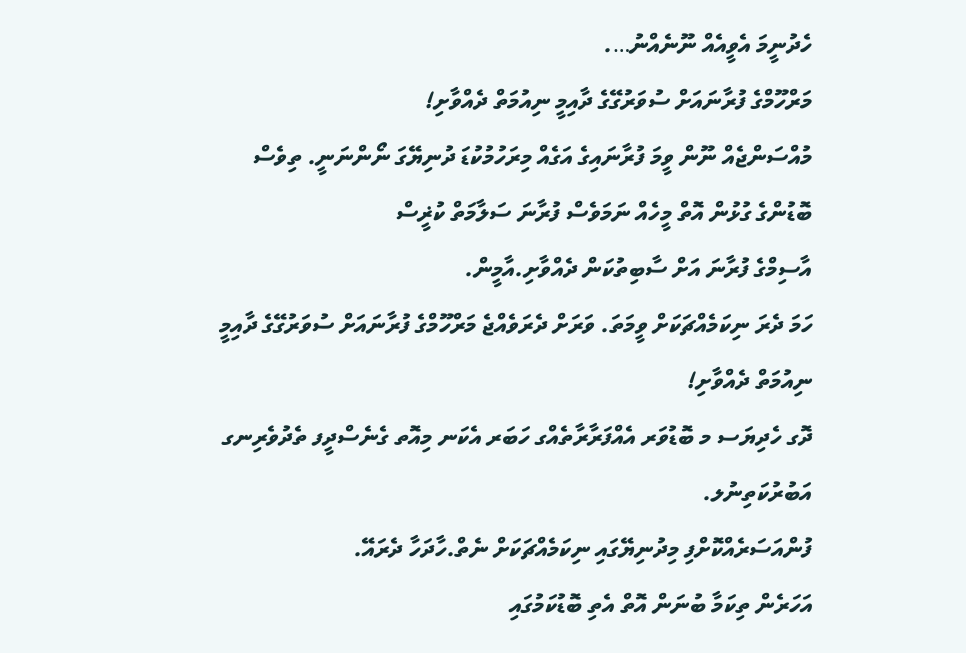ހެދުނީމަ އެވީއެއް ނޫނެއްނު….
މަރްހޫމްގެ ފުރާނައަށް ސުވަރުގޭގެ ދާއިމީ ނިއުމަތް ދެއްވާށި!
މުއްސަންޖެއް ނޫން ވީމަ ފުރާނައިގެ އަގެއް މިރަހުމުކުޑަ ދުނިޔޭގަ ނޯންނަނީ. ތިވެސް ބޮޑުންގެ ގުޅުން އޮތް މީހެއް ނަމަވެސް ފުރާނަ ސަލާމަތް ކުޜީސް
އާސިމްގެ ފުރާނަ އަށް ސާބިތުކަން ދެއްވާށި.އާމީން.
ހަމަ ދެރަ ނިކަމެއްޗަކަށް ވީމަތަ. ވަރަށް ދެރަވެއްޖެ މަރްހޫމްގެ ފުރާނައަށް ސުވަރުގޭގެ ދާއިމީ ނިއުމަތް ދެއްވާށި!
ދޮގ ހެދިޔަސ މ ބޮޑުވަރ އެއްފަރާރާތެއްގ ހަބަރ އެކަނ މިއޮތ ގެނެސްދީފ ތެދުވެރިނގ އަބުރުކަތިނުލ.
ފުންއަސަރެއްކޮށްފި މިދުނިޔޭގައި ނިކަމެއްޗަކަށް ނެތް.ހާދަހާ ދެރައޭ.
އަހަރެން ތިކަމާ ބުނަން އޮތް އެތި ބޮޑުކަމުގައި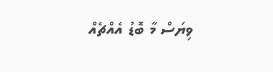ވިޔަސް މާ ބޮޑު އެއްޗެއް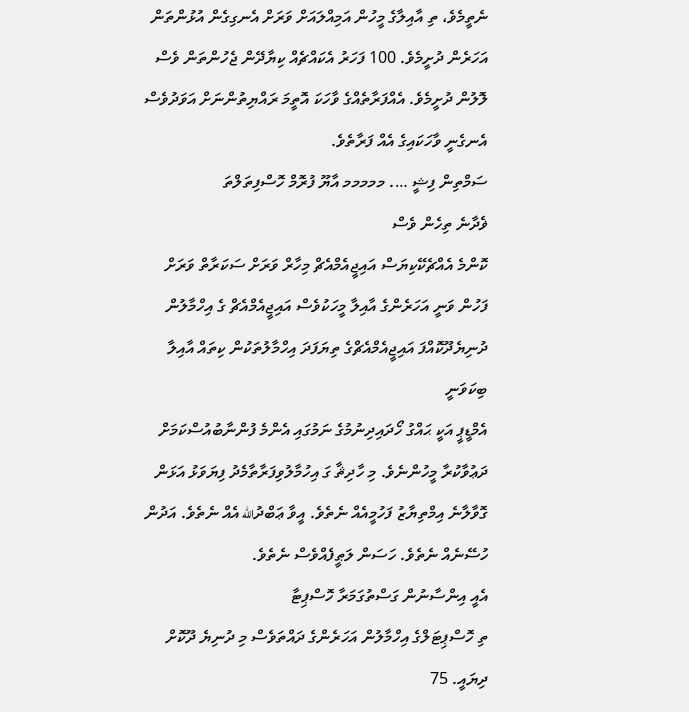ނެތީމެވެ، ތި އާއިލާގެ މީހުން އަމިއްލައަށް ވަރަށް އެނގިގެން އުޅުންތަން އަހަރެން ދުށީމެވެ. 100 ފަހަރު އެކައްޗެއް ކިޔާދޭން ޖެހުންތަން ވެސް ލޮލުން ދުށީމެވެ. އެއްފަރާތެއްގެ ވާހަކަ އޮތީމަ ރައްޔިތުންނަށް އަވަދުވެސް އެނގެނީ ވާހަކައިގެ އެއް ފަރާތެވެ.
ސަމްތިން ފިޝީ …. މމމމމ އާޔޫ ފުރޮމް ހޮސްފިތަލްތަ
ޥެދާނެ ތިހެން ވެސް
ކޮންމެ އެއްޗެކޭކިޔަސް އައިޖީއެމްއެޗް މިހާރް ވަރަށް ސަކަރާތް ވަރަށް ފަހުން ވަނީ އަހަރެންގެ އާއިލާ މީހަކުވެސް އައިޖީއެމްއެޗް ގެ އިހްމާލުން ދުނިޔެދޫކޮއްފަ އައިޖީއެމްއެޗްގެ ތިޔަފަދަ އިހްމާލުތަކުން ކިތައް އާއިލާ ބިކަވަނީ
އެމްޑީޕީ އަކީ ޙައްގު ހޯދައިދިނުމުގެ ނަމުގައި އެންމެ ފުންނާބުއުސްކަމަށް ދަޢުވާކުރާ މީހުންނެވެ. މި ހާދިޘާ ގަ އިހުމާލުވިފަރާތާމެދު ފިޔަވަޅު އަޅަން ގޮވާލާނެ އިމްތިޔާޒު ފަހުމީއެއް ނެތެވެ. އީވާ ޢަބްދުالله އެއް ނެތެވެ. އަދުން ހުސޭނެއް ނެތެވެ. ހަސަން ލަޠީފެއްވެސް ނެތެވެ.
އެއީ އިންސާނުން ގަސްތުގަމަރާ ހޮސްޕިޓާ
ތި ހޮސްޕިޓަލްގެ އިހްމާލުން އަހަރެންގެ ދައްތަވެސް މި ދުނިޔެ ދޫކޮށް ދިޔައީ. 75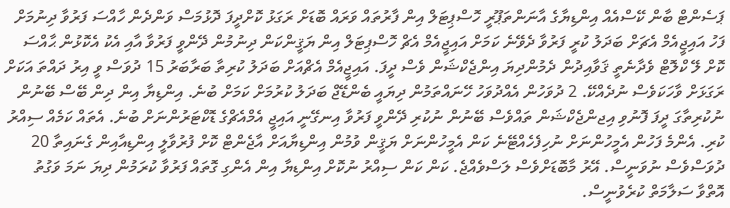ޕަސެންޓް ބާން ކޭސްއެއް އިންޑިޔާގެ އާނަންތަޕޫރީ ހޮސްޕިޓަލް އިން ފާރުތައް ވަރައް ބޮޑަށް ރަގަޅު ކޮށްދީފަ ދޮޅުމަސް ވަންދެން ހާއްސަ ފަރުވާ ދިނުމަށް ފަހު އައިޖީއެމް އެޗަށް ބަދަލު ކުރީ ފަރުވާ ދެވޭނެ ކަމަށް އައިޖީއެމް އެޗް ހޮސްޕިޓަލް އިން ޔަޤީންކަން ދިނުމުން ދޭންވީ ފަރުވާ އާއި އެކު އެކޮޅުން ޙާއްސަ ކޮށް ލޭ ކްލޮޓް ވެދާނެތީ ޤަވާއިދުން ދެމުންދިޔަ އިންޖެކްޝަން ވެސް ދީފަ. އައިޖީއެމް އެޗްއަށް ބަދަލު ކުރިތާ ބަރާބަރު 15 ދުވަސް ވީ އިރު ދައްތަ އަކަށް ރަގަޅަށް ވާހަކަވެސް ނުދެއްކޭ. 2 ދުވަހުން އެއްދުވަހު ހޭނައްތަމުން ދިޔައީ ބެންޑޭޖް ބަދަލު ކުރުމަށް ކަމަށް ބުނެ. އިންޑިޔާ އިން ދިން ބޭސް ބޭނުން ނުކުރިތާގަ ދީފަ ފޮނުވި އިޖންޖެކްޝަން ތައްވެސް ބޭނުން ނުކުރި ދޭންވީ ފަރުވާ އިނގޭނީ އައިޖީ އެމްއެޗްގެ ޑޮކްޓަރުންނަށް ބުނެ. އެތައް ކަމެއް ސިއްރު ކުރި. އެންމެ ފަހުން އެމީހުންނަށް ނުހިފެހެއްޓޭނެ ކަން އެމީހުންނަށް ޔަޤީން ވުމުން އިންޑިޔާއަށް އާޖެންޓް ކޮށް ފުރުވާލީ އިންޑިއާއިން ގެނައިތާ 20 ދުވަސްވެސް ނުވަނީސް. އޭރު މާބޮޑަށްވެސް ލަސްވެއްޖެ. ކަން ކަން ސިއްރު ނުކޮށް އިންޑިޔާ އިން އެންގި ގޮތައް ފަރުވާ ކުރަމުން ދިޔަ ނަމަ ވަގުތު އޮތްވާ ސަލާމަތް ކުރެވުނީސް.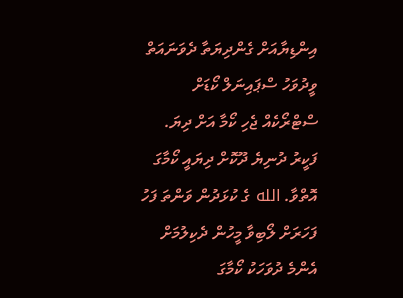އިންޑިޔާއަށް ގެންދިޔަތާ ދެވަނައަތް ވީދުވަހު ސްޕައިނަލް ކޯޑަށް ސްޓްރޯކެއް ޖެހި ކޯމާ އަށް ދިޔަ. ފަކީރު ދުނިޔެ ދޫކޮށް ދިޔައީ ކޯމާގަ އޮތްވާ. الله ގެ ކުޅަދުން ވަންތަ ފަހު ފަހަރަށް ލޯބިވާ މީހުން ދެކިލުމަށް އެންމެ ދުވަހަކު ކޯމާގަ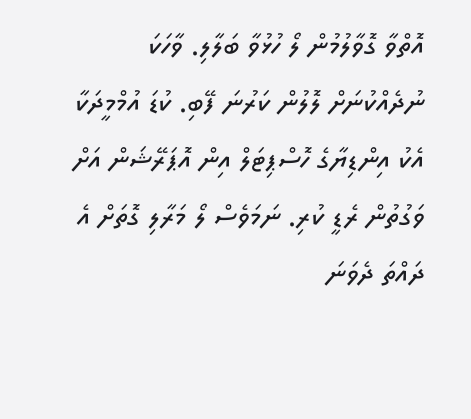އޮތްވާ ގޮވާލުމުން ލޯ ހުޅުވާ ބަލާލި. ވާހަކަ ނުދެއްކުނަށް ލޮލުން ކަރުނަ ފޭބި. ކުޑަ އުމްމީދަކާ އެކު އިންޑިޔާގެ ހޮސްޕިޓަލް އިން އޮޕަރޭޝަން އަށް ވަގުތުން ރެޑީ ކުރި. ނަމަވެސް ލޯ މަރާލި ގޮތަށް އެ ދައްތަ ދެވަނަ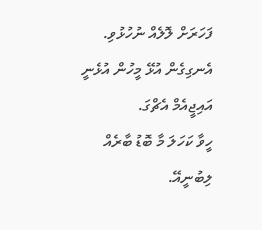ފަހަރަށް ލޮލެއް ނުހުޅުވި.
އެނގިގެން އުޅޭ މީހުން އުޅެނީ އައިޖީއެމް އެޗްގަ.
ހީވާ ކަހަލަ މާ ބޮޑު ބާރެއް ލިބުނީއޭ.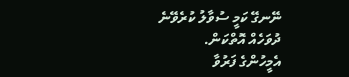ނޭނގޭ ކަމީ ސުވާލު ކުރެވޭނެ ދުވަހެއް އޮތްކަން.
އެމީހުންގެ ފަރުވާ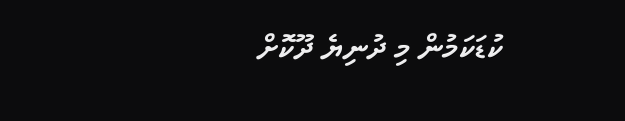ކުޑަކަމުން މި ދުނިޔެ ދޫކޮށް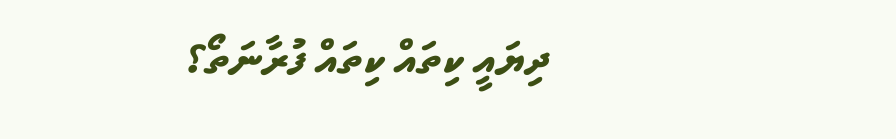ދިޔައީ ކިތައް ކިތައް ފުރާނަތޯ؟